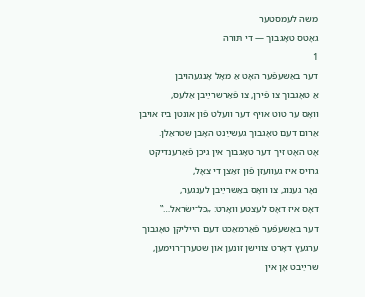משה לעמסטער
גאָטס טאָגבוך — די תּורה
1
דער באַשעפֿער האָט אַ מאָל אָנגעהויבן
אַ טאָגבוך צו פֿירן, צו פֿאַרשרײַבן אַלעס,
וואָס ער טוט אויף דער וועלט פֿון אונטן ביז אויבן
אַרום דעם טאָגבוך געשײַנט האָבן שטראַלן.
אָט האָט זיך דער טאָגבוך אין גיכן פֿאַרענדיקט
גרויס איז געוועזן פֿון זאַצן די צאָל,
נאָר גענוג, צו וואָס באַשרײַבן לענגער,
דאָס איז דאָס לעצטע וואָרט: „כּל־ישׂראל…‟
דער באַשעפֿער פֿאַרמאַכט דעם הייליקן טאָגבוך
ערגעץ דאָרט צווישן זונען און שטערן־רוימען,
שרײַבט אָן אין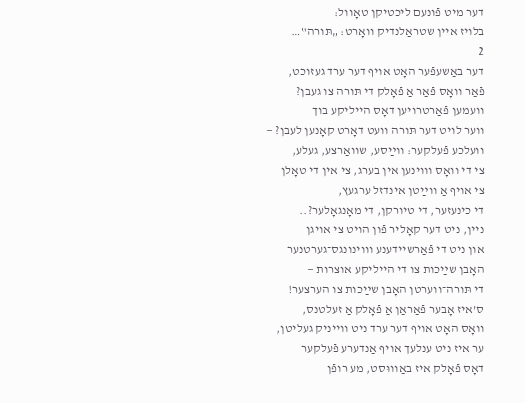דער מיט פֿונעם ליכטיקן טאָוול:
בלויז איין שטראַלנדיק וואָרט: „תּורה‟…
2
דער באַשעפֿער האָט אויף דער ערד געזוכט,
פֿאַר וואָס פֿאַר אַ פֿאָלק די תּורה צו געבן?
וועמען פֿאַרטרויען דאָס הייליקע בוך
ווער לויט דער תּורה וועט דאָרט קאָנען לעבן? —
וועלכע פֿעלקער: ווײַסע, שוואַרצע, געלע,
צי די וואָס וווינען אין בערג, צי אין די טאָלן
צי אויף אַ ווײַטן אינדזל ערגעץ,
די כינעזער, די טיורקן, די מאָנגאָלער?..
ניין, ניט דער קאָליר פֿון הויט צי אויגן
און ניט די פֿאַרשיידענע וווינונגס־גערטנער
האָבן שײַכות צו די הייליקע אוצרות —
די תּורה־ווערטן האָבן שײַכות צו הערצער!
ס’איז אָבער פֿאַראַן אַ פֿאָלק אַ זעלטנס,
וואָס האָט אויף דער ערד ניט ווייניק געליטן,
ער איז ניט ענלעך אויף אַנדערע פֿעלקער
דאָס פֿאָלק איז באַוווּסט, מע רופֿן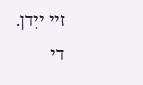זיי ייִדן.
די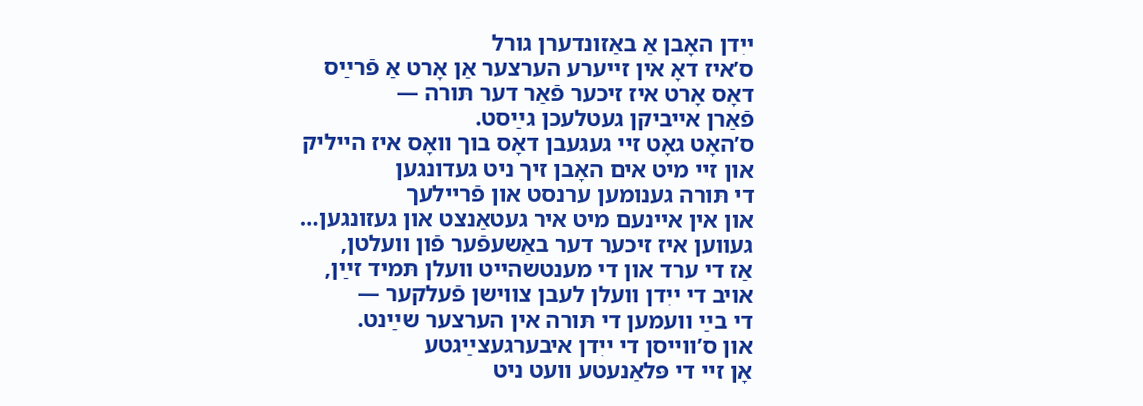ייִדן האָבן אַ באַזונדערן גורל
ס’איז דאָ אין זייערע הערצער אַן אָרט אַ פֿרײַס
דאָס אָרט איז זיכער פֿאַר דער תּורה —
פֿאַרן אייביקן געטלעכן גײַסט.
ס’האָט גאָט זיי געגעבן דאָס בוך וואָס איז הייליק
און זיי מיט אים האָבן זיך ניט געדונגען
די תּורה גענומען ערנסט און פֿריילעך
און אין איינעם מיט איר געטאַנצט און געזונגען…
געווען איז זיכער דער באַשעפֿער פֿון וועלטן,
אַז די ערד און די מענטשהייט וועלן תּמיד זײַן,
אויב די ייִדן וועלן לעבן צווישן פֿעלקער —
די בײַ וועמען די תּורה אין הערצער שײַנט.
און ס’ווייסן די ייִדן איבערגעצײַגטע
אָן זיי די פּלאַנעטע וועט ניט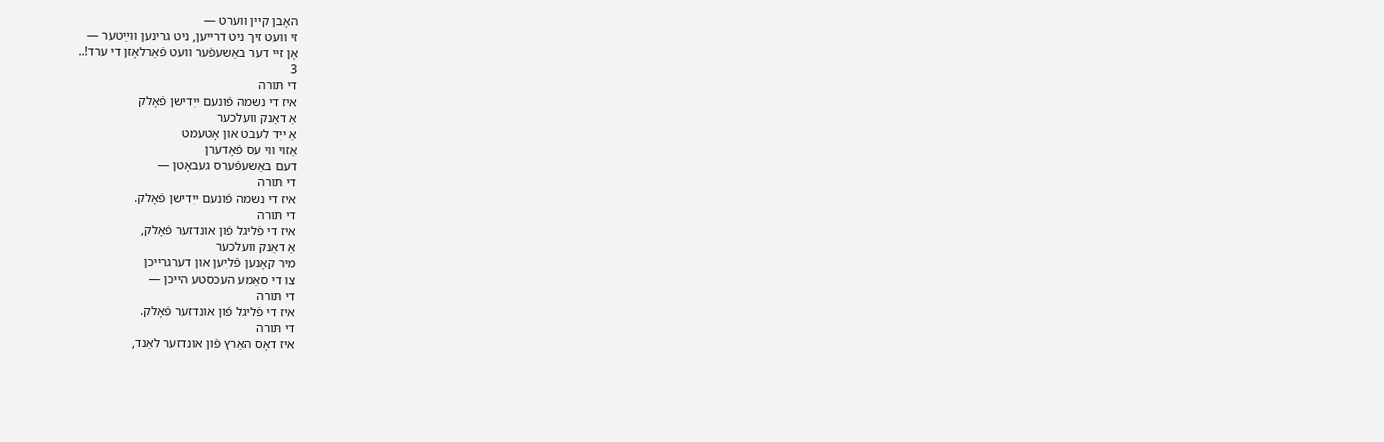האָבן קיין ווערט —
זי וועט זיך ניט דרייען, ניט גרינען ווײַטער —
אָן זיי דער באַשעפֿער וועט פֿאַרלאָזן די ערד!..
3
די תּורה
איז די נשמה פֿונעם ייִדישן פֿאָלק
אַ דאַנק וועלכער
אַ ייִד לעבט און אָטעמט
אַזוי ווי עס פֿאָדערן
דעם באַשעפֿערס געבאָטן —
די תּורה
איז די נשמה פֿונעם ייִדישן פֿאָלק.
די תּורה
איז די פֿליגל פֿון אונדזער פֿאָלק,
אַ דאַנק וועלכער
מיר קאָנען פֿליִען און דערגרייכן
צו די סאַמע העכסטע הייכן —
די תּורה
איז די פֿליגל פֿון אונדזער פֿאָלק.
די תּורה
איז דאָס האַרץ פֿון אונדזער לאַנד,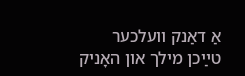אַ דאַנק וועלכער
טײַכן מילך און האָניק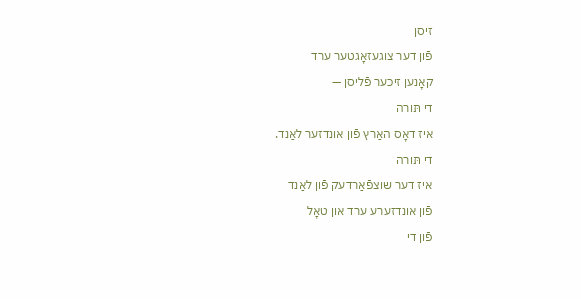זיסן
פֿון דער צוגעזאָגטער ערד
קאָנען זיכער פֿליסן —
די תּורה
איז דאָס האַרץ פֿון אונדזער לאַנד.
די תּורה
איז דער שוצפֿאַרדעק פֿון לאַנד
פֿון אונדזערע ערד און טאָל
פֿון די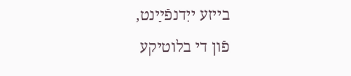בייזע ייִדנפֿײַנט,
פֿון די בלוטיקע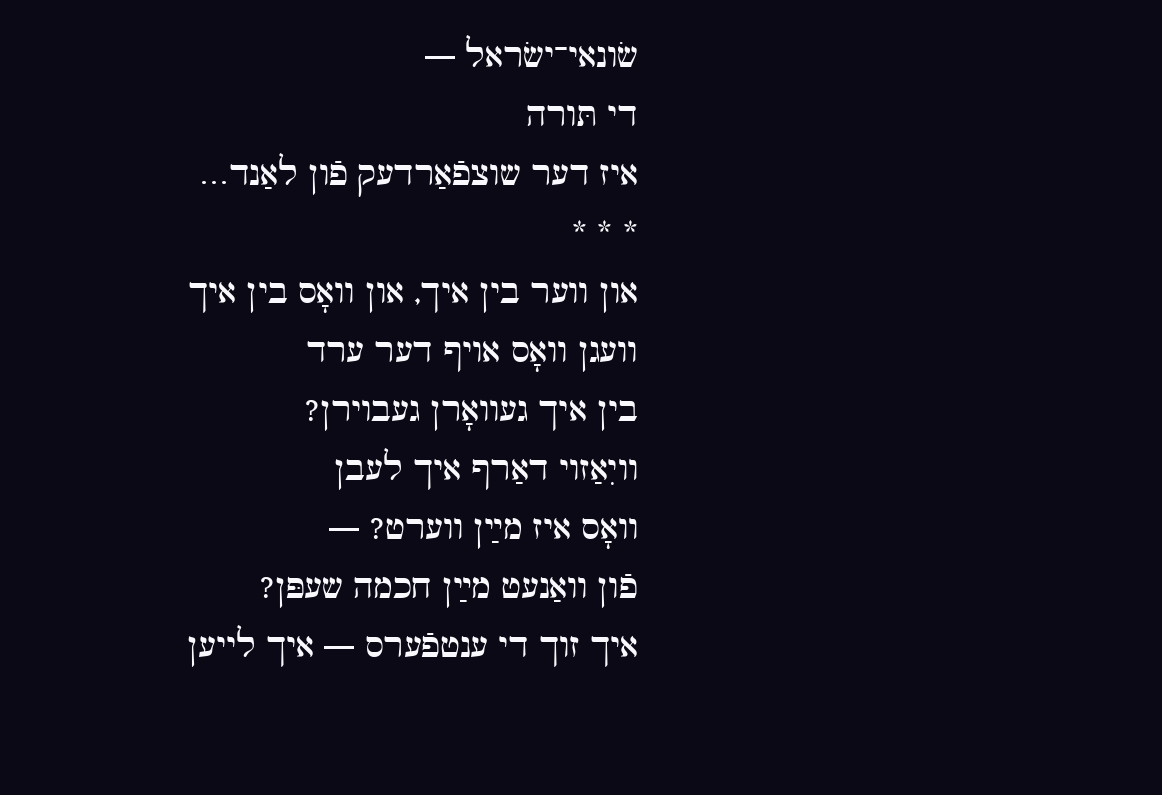שׂונאי־ישׂראל —
די תּורה
איז דער שוצפֿאַרדעק פֿון לאַנד…
* * *
און ווער בין איך, און וואָס בין איך
וועגן וואָס אויף דער ערד
בין איך געוואָרן געבוירן?
וויִאַזוי דאַרף איך לעבן
וואָס איז מײַן ווערט? —
פֿון וואַנעט מײַן חכמה שעפּן?
איך זוך די ענטפֿערס — איך לייען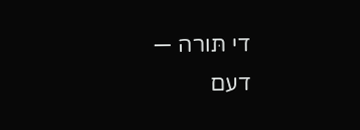די תּורה —
דעם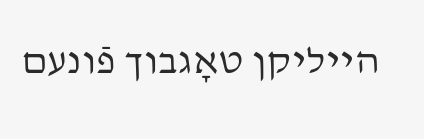הייליקן טאָגבוך פֿונעם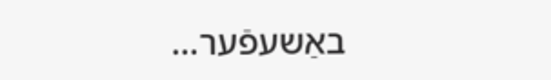באַשעפֿער…